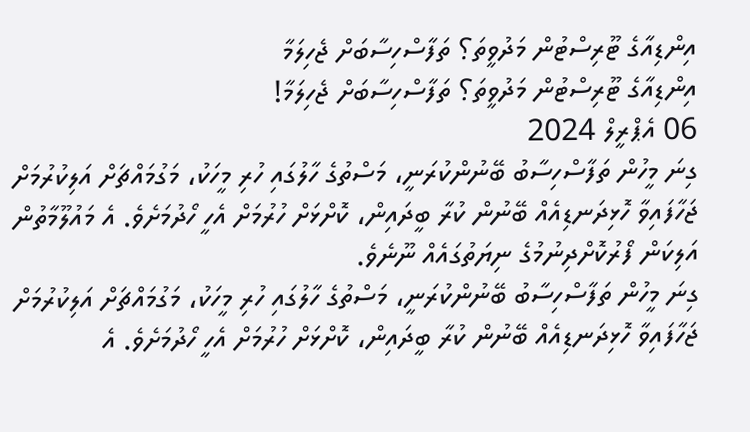އިންޑިއާގެ ޓޫރިސްޓުން މަދުވީތަ؟ ތަފާސްހިސާބަށް ޖެހިލަމާ
އިންޑިއާގެ ޓޫރިސްޓުން މަދުވީތަ؟ ތަފާސްހިސާބަށް ޖެހިލަމާ!
06 އެޕްރީލް 2024
ގިނަ މީހުން ތަފާސްހިސާބު ބޭނުންކުރަނީ، މަސްތުގެ ހާލުގައި ހުރި މީހަކު، މަގުމައްޗަށް އަލިކުރުމަށް ޖަހާފައިވާ ހޮޅިދަނޑިއެއް ބޭނުން ކުރާ ބީދައިން، ކޮށްޅަށް ހުރުމަށް އެހީ ހޯދުމަށެވެ. އެ މައުލޫމާތުން އަލިކަން ފޯރުކޮށްދިނުމުގެ ނިޔަތުގައެއް ނޫނެވެ.
ގިނަ މީހުން ތަފާސްހިސާބު ބޭނުންކުރަނީ، މަސްތުގެ ހާލުގައި ހުރި މީހަކު، މަގުމައްޗަށް އަލިކުރުމަށް ޖަހާފައިވާ ހޮޅިދަނޑިއެއް ބޭނުން ކުރާ ބީދައިން، ކޮށްޅަށް ހުރުމަށް އެހީ ހޯދުމަށެވެ. އެ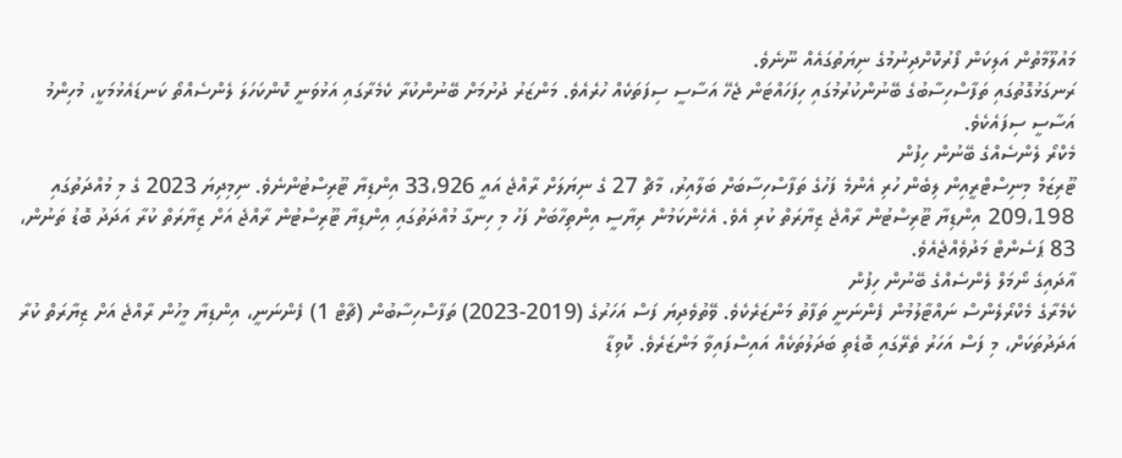މައުލޫމާތުން އަލިކަން ފޯރުކޮށްދިނުމުގެ ނިޔަތުގައެއް ނޫނެވެ.
ރަނގަޅުގޮތުގައި ތަފާސްހިސާބުގެ ބޭނުންކުރުމުގައި ހިފަހައްޓަން ޖެހޭ އަސާސީ ސިފަތަކެއް ހުރެއެވެ. މަންޒަރު ދުށުމަށް ބޭނުންކުރާ ކެމެރާގައި އަޅުވަނީ ކޮންކަހަލަ ލެންސެއްތޯ ކަނޑައެޅުމަކީ، މުހިންމު އަސާސީ ސިފައެކެވެ.
މެކްރޯ ލެންސެއްގެ ބޭނުން ހިފުން
ޓޫރިޒަމް މިނިސްޓްރީއިން ލިބެން ހުރި އެންމެ ފަހުގެ ތަފާސްހިސާބަށް ބަލާއިރު، މާޗް 27 ގެ ނިޔަލަށް ރާއްޖެ އައީ 33،926 އިންޑިޔާ ޓޫރިސްޓުންނެވެ. ނިމިދިޔަ 2023 ގެ މި މުއްދަތުގައި 209،198 އިންޑިޔާ ޓޫރިސްޓުން ރާއްޖެ ޒިޔާރަތް ކުރި އެވެ. އެހެންކަމުން ރިޔާސީ އިންތިހާބަށް ފަހު މި ހިނގާ މުއްދަތުގައި އިންޑިޔާ ޓޫރިސްޓުން ރާއްޖެ އަށް ޒިޔާރަތް ކުރާ އަދަދު ބޮޑު ތަނުން، 83 ޕަސެންޓް މަދުވެއްޖެއެވެ.
އާދައިގެ ނޯމަލް ލެންސެއްގެ ބޭނުން ހިފުން
ކެމެރާގެ މެކްރޯލެންސް ނައްޓާލުމުން ފެންނަނީ ތަފާތު މަންޒަރެކެވެ. ވޭތުވެދިޔަ ފަސް އަހަރުގެ (2019-2023) ތަފާސްހިސާބުން (ޗާޓް 1) ފެންނަނީ، އިންޑިޔާ މީހުން ރާއްޖެ އަށް ޒިޔާރަތް ކުރާ އަދަދުތަކަށް، މި ފަސް އަހަރު ތެރޭގައި ބޮޑެތި ބަދަލުތަކެއް އައިސްފައިވާ މަންޒަރެވެ. ކޮވިޑާ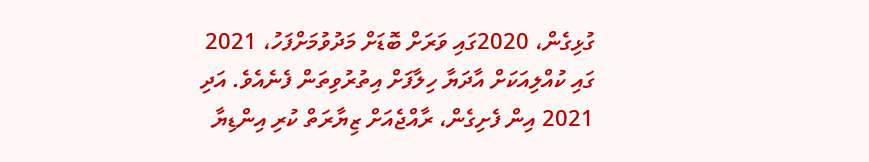ގުޅިގެން، 2020ގައި ވަރަށް ބޮޑަށް މަދުވުމަށްފަހު، 2021 ގައި ކުއްލިއަކަށް އާދަޔާ ހިލާފަށް އިތުރުވިތަން ފެނެއެވެ. އަދި 2021 އިން ފެށިގެން، ރާއްޖެއަށް ޒިޔާރަތް ކުރި އިންޑިޔާ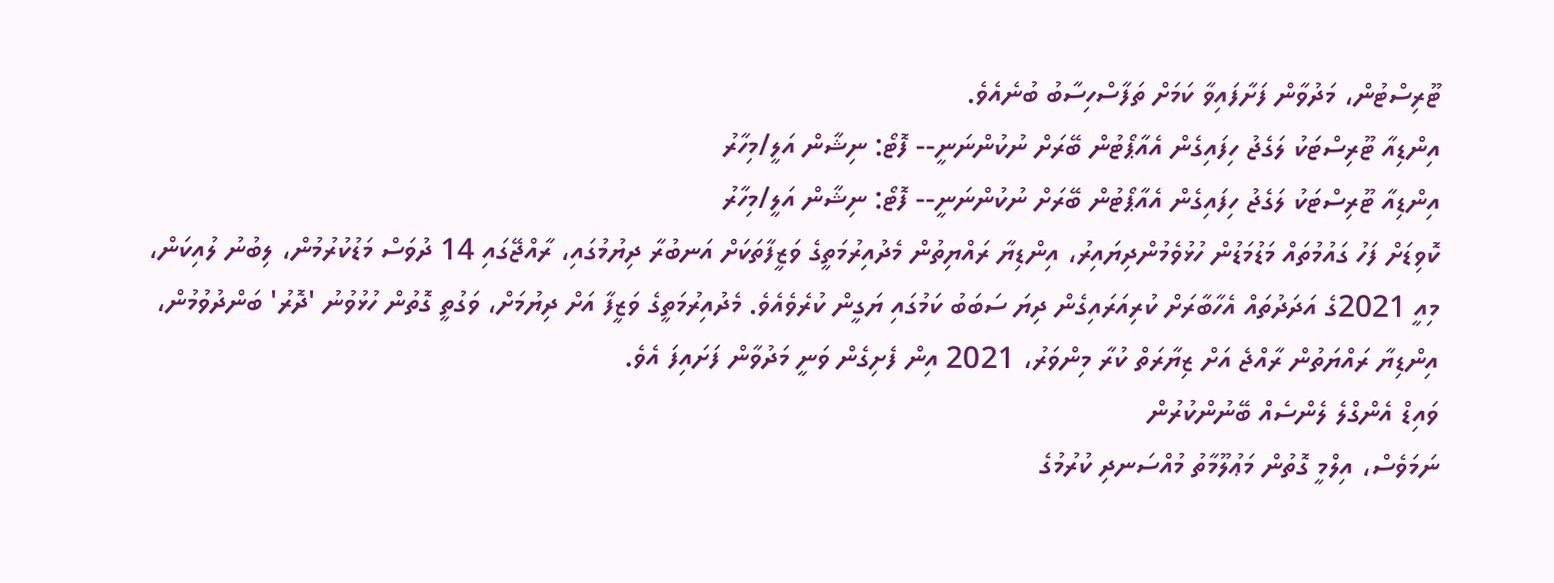ޓޫރިސްޓުން، މަދުވާން ފަށާފައިވާ ކަމަށް ތަފާސްހިސާބު ބުނެއެވެ.
އިންޑިއާ ޓޫރިސްޓަކު ލަގެޖު ހިފައިގެން އެއާޕޯޓުން ބޭރަށް ނުކުންނަނީ-- ފޮޓޯ: ނިޝާން އަލީ/މިހާރު
އިންޑިއާ ޓޫރިސްޓަކު ލަގެޖު ހިފައިގެން އެއާޕޯޓުން ބޭރަށް ނުކުންނަނީ-- ފޮޓޯ: ނިޝާން އަލީ/މިހާރު
ކޮވިޑަށް ފަހު ގައުމުތައް މަޑުމަޑުން ހުޅުވެމުންދިޔައިރު، އިންޑިޔާ ރައްޔިތުން މެދުއިރުމަތީގެ ވަޒީފާތަކަށް އަނބުރާ ދިޔުމުގައި، ރާއްޖޭގައި 14 ދުވަސް މަޑުކުރުމުން، ލިބުނު ލުއިކަން، މިއީ 2021ގެ އަދަދުތައް އެހާބާރަށް ކުރިއަރައިގެން ދިޔަ ސަބަބު ކަމުގައި ޔަގީން ކުރެވެއެވެ. މެދުއިރުމަތީގެ ވަޒީފާ އަށް ދިޔުމަށް، ވަގުތީ ގޮތުން ހުޅުވުނު 'ދޮރު' ބަންދުވުމުން، އިންޑިޔާ ރައްޔަތުން ރާއްޖެ އަށް ޒިޔާރަތް ކުރާ މިންވަރު، 2021 އިން ފެށިގެން ވަނީ މަދުވާން ފަށައިފަ އެވެ.
ވައިޑް އެންގްލެ ލެންސެއް ބޭނުންކުރުން
ނަމަވެސް، އިލްމީ ގޮތުން މަޢުލޫމާތު މުއްސަނދި ކުރުމުގެ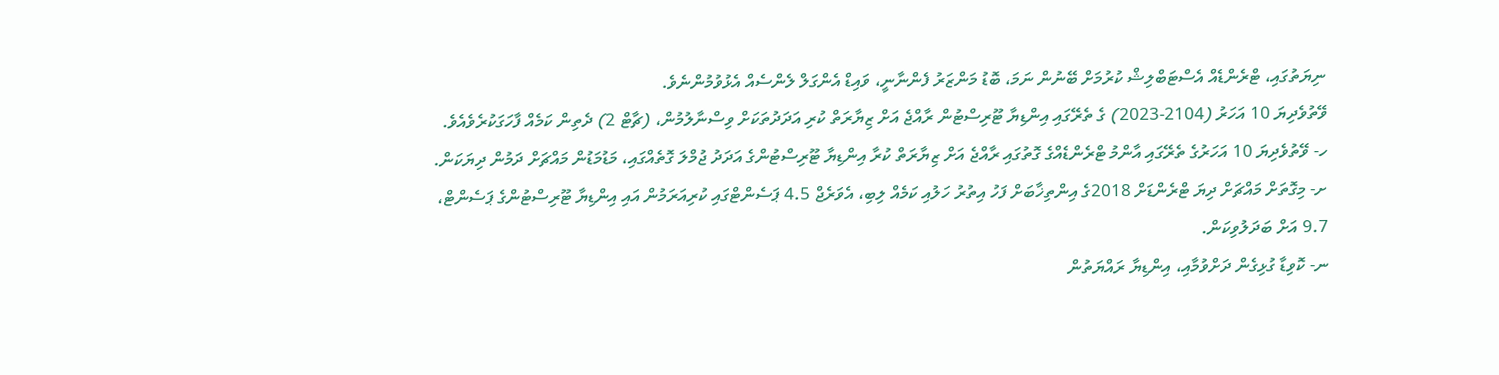ނިޔަތުގައި، ޓްރެންޑެއް އެސްޓަބްލިޝް ކުރުމަށް ބޭނުން ނަމަ، ބޮޑު މަންޒަރު ފެންނާނީ، ވައިޑް އެންގަލް ލެންސެއް އެޅުވުމުންނެވެ.
ވޭތުވެދިޔަ 10 އަހަރު (2104-2023) ގެ ތެރޭގައި އިންޑިޔާ ޓޫރިސްޓުން ރާއްޖެ އަށް ޒިޔާރަތް ކުރި އަދަދުތަކަށް ވިސްނާލުމުން، (ޗާޓް 2) ދެތިން ކަމެއް ފާހަގަކުރެވެއެވެ.
ހ- ވޭތުވެދިޔަ 10 އަހަރުގެ ތެރޭގައި އާންމު ޓްރެންޑެއްގެ ގޮތުގައި ރާއްޖެ އަށް ޒިޔާރަތް ކުރާ އިންޑިޔާ ޓޫރިސްޓުންގެ އަދަދު ޖުމްލަ ގޮތެއްގައި، މަޑުމަޑުން މައްޗަށް ދަމުން ދިޔަކަން.
ށ- މިގޮތަށް މައްޗަށް ދިޔަ ޓްރެންޑަށް 2018ގެ އިންތިޚާބަށް ފަހު އިތުރު ހަލުއި ކަމެއް ލިބި، އެވަރެޖް 4.5 ޕަސެންޓްގައި ކުރިއަރަމުން އައި އިންޑިޔާ ޓޫރިސްޓުންގެ ޕަސެންޓް، 9.7 އަށް ބަދަލުވިކަން.
ނ- ކޮވިޑާ ގުޅިގެން ދަށްވުމާއި، އިންޑިޔާ ރައްޔަތުން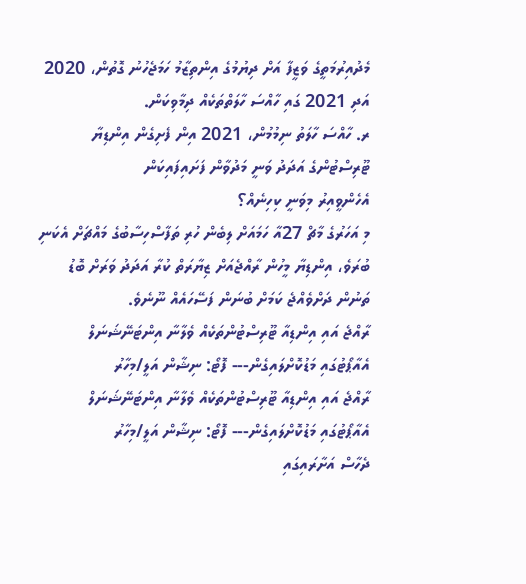މެދުއިރުމަތީގެ ވަޒީފާ އަށް ދިޔުމުގެ އިންތިޒާމު ހަމަޖެހުނު ގޮތުން، 2020 އަދި 2021 ގައި ހާއްސަ ހާލަތްތަކެއް ދިމާވިކަން.
ރ. ހާއްސަ ހާލަތު ނިމުމުން، 2021 އިން ފެށިގެން އިންޑިޔާ ޓޫރިސްޓުންގެ އަދަދު ވަނީ މަދުވާން ފަށައިފައިކަން
އެހެންވީއިރު މިވަނީ ކިހިނެއް؟
މި އަހަރުގެ މާޗް 27އާ ހަމައަށް ލިބެން ހުރި ތަފާސްހިސާބުގެ މައްޗަށް އެކަނި ބުރަވެ، އިންޑިޔާ މީހުން ރާއްޖެއަށް ޒިޔާރަތް ކުރާ އަދަދު ވަރަށް ބޮޑު ތަނުން ދަށްވެއްޖެ ކަމަށް ބުނަން ފަސޭހައެއް ނޫނެވެ.
ރާއްޖެ އައި އިންޑިއާ ޓޫރިސްޓުންތަކެއް ވެލާނާ އިންޓަނޭޝަނަލް އެއާޕޯޓުގައި މަޑުކޮށްލައިގެން--- ފޮޓޯ: ނިޝާން އަލީ/މިހާރު
ރާއްޖެ އައި އިންޑިއާ ޓޫރިސްޓުންތަކެއް ވެލާނާ އިންޓަނޭޝަނަލް އެއާޕޯޓުގައި މަޑުކޮށްލައިގެން--- ފޮޓޯ: ނިޝާން އަލީ/މިހާރު
ދެހާސް އަށާރައިގައި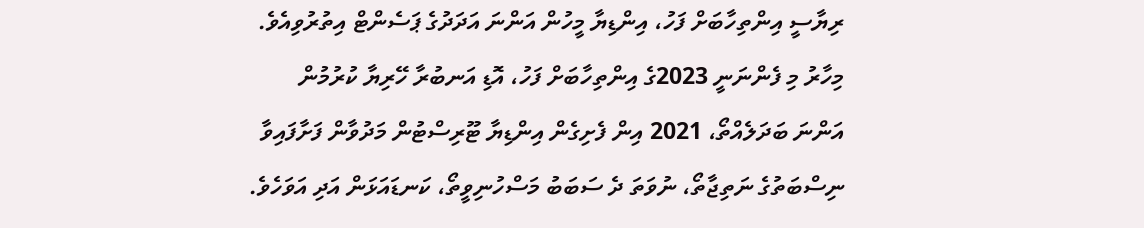ރިޔާސީ އިންތިހާބަށް ފަހު، އިންޑިޔާ މީހުން އަންނަ އަދަދުގެ ޕަސެންޓް އިތުރުވިއެވެ. މިހާރު މި ފެންނަނީ 2023ގެ އިންތިހާބަށް ފަހު، އޮޑި އަނބުރާ ހޭރިޔާ ކުރުމުން އަންނަ ބަދަލެއްތޯ، 2021 އިން ފެށިގެން އިންޑިޔާ ޓޫރިސްޓުން މަދުވާން ފަށާފައިވާ ނިސްބަތުގެ ނަތިޖާތޯ، ނުވަތަ ދެ ސަބަބު މަސްހުނިވީތޯ، ކަނޑައަޅަން އަދި އަވަހެވެ.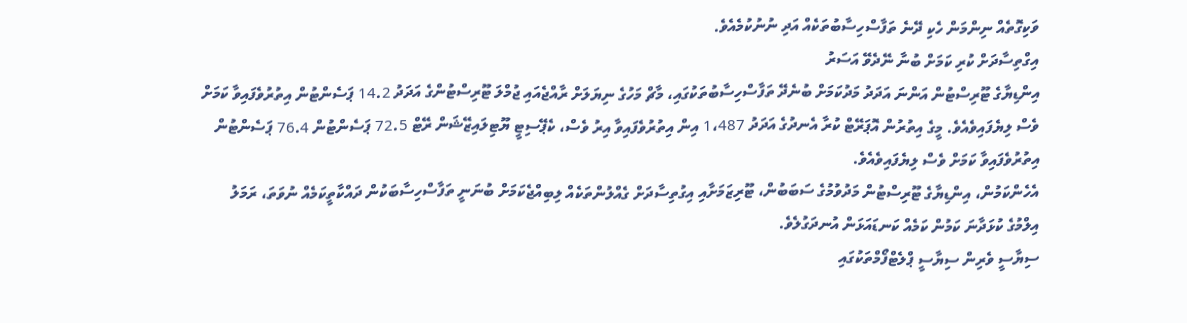ވަކިގޮތެއް ނިންމަން ހެކި ދޭނެ ތަފާސްހިސާބުތަކެއް އަދި ނުނުކުމެއެވެ.
އިގްތިސާދަށް ކުރި ކަމަށް ބުނާ ނޭދެވޭ އަސަރު
އިންޑިޔާގެ ޓޫރިސްޓުން އަންނަ އަދަދު މަދުކަމަށް ބުނެދޭ ތަފާސްހިސާބުތަކުގައި، މާޗް މަހުގެ ނިޔަލަށް ރާއްޖެއައި ޖުމްލަ ޓޫރިސްޓުންގެ އަދަދު 14.2 ޕަސެންޓުން އިތުރުވެފައިވާ ކަމަށް ވެސް ލިޔެފައިވެއެވެ. މީގެ އިތުރުން އޮޕަރޭޓް ކުރާ އެނދުގެ އަދަދު 1،487 އިން އިތުރުވެފައިވާ އިރު ވެސް، ކެޕޭސިޓީ ޔޫޓިލައިޒޭޝަން ރޭޓް 72.5 ޕަސެންޓުން 76.4 ޕަސެންޓުން އިތުރުވެފައިވާ ކަމަށް ވެސް ލިޔެފައިވެއެވެ.
އެހެންކަމުން، އިންޑިޔާގެ ޓޫރިސްޓުން މަދުވުމުގެ ސަބަބުން، ޓޫރިޒަމަށާއި އިގުތިސާދަށް ގެއްލުންތަކެއް ލިބިއްޖެކަމަށް ބުނަނީ ތަފާސްހިސާބަކުން ދައްކާތީކަމެއް ނުވަތަ، ރަމަލު އިލްމުގެ ކުޅަދާނަ ކަމުން ކަމެއް ކަނޑައަޅަން އުނދަގުލެވެ.
ސިޔާސީ ވެރިން ސިޔާސީ ޕްލެޓްފޯމްތަކުގައި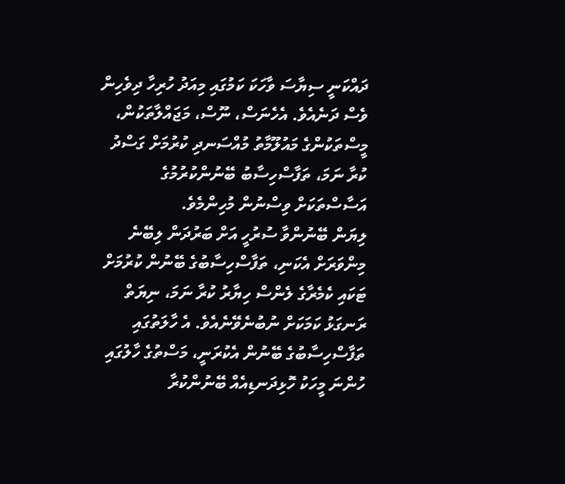ދައްކަނީ ސިޔާސަ ވާހަކަ ކަމުގައި މިއަދު ހުރިހާ ދިވެހިން ވެސް ދަނެއެވެ. އެހެނަސް، ނޫސް، މަޖައްލާތަކުން، މީސްތަކުންގެ މައުލޫމާތު މުއްސަނދި ކުރުމަށް ގަސްދު ކުރާ ނަމަ، ތަފާސްހިސާބު ބޭނުންކުރުމުގެ އަސާސްތަކަށް ވިސްނުން މުހިންމެވެ.
ލިޔަން ބޭނުންވާ ސުރުހީ އަށް ބަރުދަން ލިބޭނެ މިންވަރަށް އެކަނި، ތަފާސްހިސާބުގެ ބޭނުން ކުރުމަށް ޓަކައި ކެމެރާގެ ލެންސް ހިޔާރު ކުރާ ނަމަ، ނިޔަތް ރަނގަޅު ކަމަކަށް ނުބުނެވޭނެއެވެ. އެ ހާލަތުގައި ތަފާސްހިސާބުގެ ބޭނުން އެކުރަނީ، މަސްތުގެ ހާލުގައި ހުންނަ މީހަކު ހޮޅިދަނޑިއެއް ބޭނުންކުރާ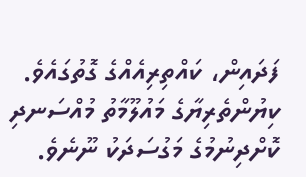ފަދައިން، ކައްތިރިއެއްގެ ގޮތުގައެވެ. ކިޔުންތެރިޔާގެ މައުލޫމާތު މުއްސަނދި ކޮށްދިނުމުގެ މަގުސަދަކު ނޫނެވެ.